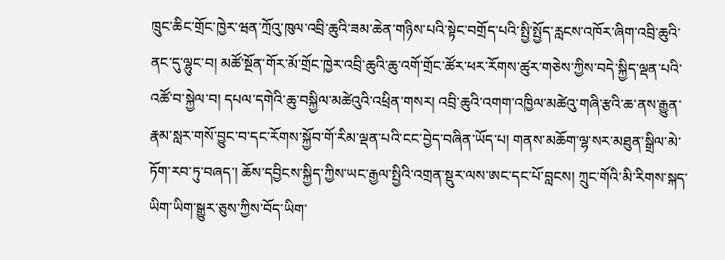ཁྲུང་ཆིང་གྲོང་ཁྱེར་ཝན་ཀྲོའུ་ཁུལ་འབྲི་ཆུའི་ཟམ་ཆེན་གཉིས་པའི་སྟེང་བགྲོད་པའི་སྤྱི་སྤྱོད་རླངས་འཁོར་ཞིག་འབྲི་ཆུའི་ནང་དུ་ལྷུང་བ། མཚོ་སྔོན་གོར་མོ་གྲོང་ཁྱེར་འབྲི་ཆུའི་ཆུ་འགོ་གྲོང་ཚོར་ཕར་རོགས་ཚུར་གཅེས་ཀྱིས་བདེ་སྐྱིད་ལྡན་པའི་འཚོ་བ་སྐྱེལ་བ། དཔལ་དགེའི་ཆུ་བསྐྱིལ་མཚེའུའི་འཕྲིན་གསར། འབྲི་ཆུའི་འགག་འཁྱིལ་མཚེའུ་གཞི་རྩའི་ཆ་ནས་རྒྱུན་རྣམ་སླར་གསོ་བྱུང་བ་དང་རོགས་སྐྱོབ་གོ་རིམ་ལྡན་པའི་ངང་བྱེད་བཞིན་ཡོད་པ། གནས་མཆོག་ལྷ་སར་མཐུན་སྒྲིལ་མེ་ཏོག་རབ་ཏུ་བཞད་། ཆོས་དབྱིངས་སྐྱིད་ཀྱིས་ཡང་རྒྱལ་སྤྱིའི་འགྲན་སྡུར་ལས་ཨང་དང་པོ་བླངས། ཀྲུང་གོའི་མི་རིགས་སྐད་ཡིག་ཡིག་སྒྱུར་ཅུས་ཀྱིས་བོད་ཡིག་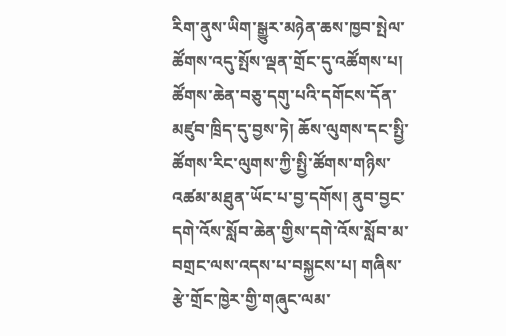རིག་ནུས་ཡིག་སྒྱུར་མཉེན་ཆས་ཁྱབ་སྤེལ་ཚོགས་འདུ་སྤོས་ལྡན་གྲོང་དུ་འཚོགས་པ། ཚོགས་ཆེན་བཅུ་དགུ་པའི་དགོངས་དོན་མཛུབ་ཁྲིད་དུ་བྱས་ཏེ། ཆོས་ལུགས་དང་སྤྱི་ཚོགས་རིང་ལུགས་ཀྱི་སྤྱི་ཚོགས་གཉིས་འཚམ་མཐུན་ཡོང་པ་བྱ་དགོས། ནུབ་བྱང་དགེ་འོས་སློབ་ཆེན་གྱིས་དགེ་འོས་སློབ་མ་བགྲང་ལས་འདས་པ་བསྐྱངས་པ། གཞིས་རྩེ་གྲོང་ཁྱེར་གྱི་གཞུང་ལམ་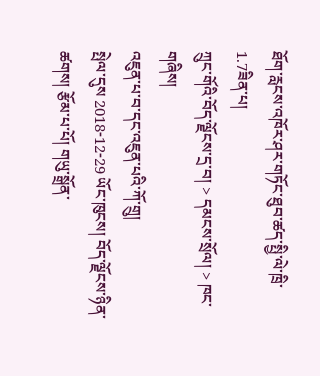ཐོག་རླངས་འཁོར་ཤར་གཏོང་ཐུབ་ཚད་སྤྱི་ལེ་ཁྲི་1.7ཟིན་པ།
ཀྲུང་གོའི་བོད་ལྗོངས་དྲ་བ། > དམངས་སྲོལ། > ཁང་གཞིས།
འཇུན་པ་བ་དང་འཇུན་པའི་ཀོ་གྲུ།
སྤེལ་དུས 2018-12-29 ཡོང་ཁུངས། བོད་ལྗོངས་ཉིན་ཚགས། རྩོམ་པ་པོ། གཡུ་སྒྲོན་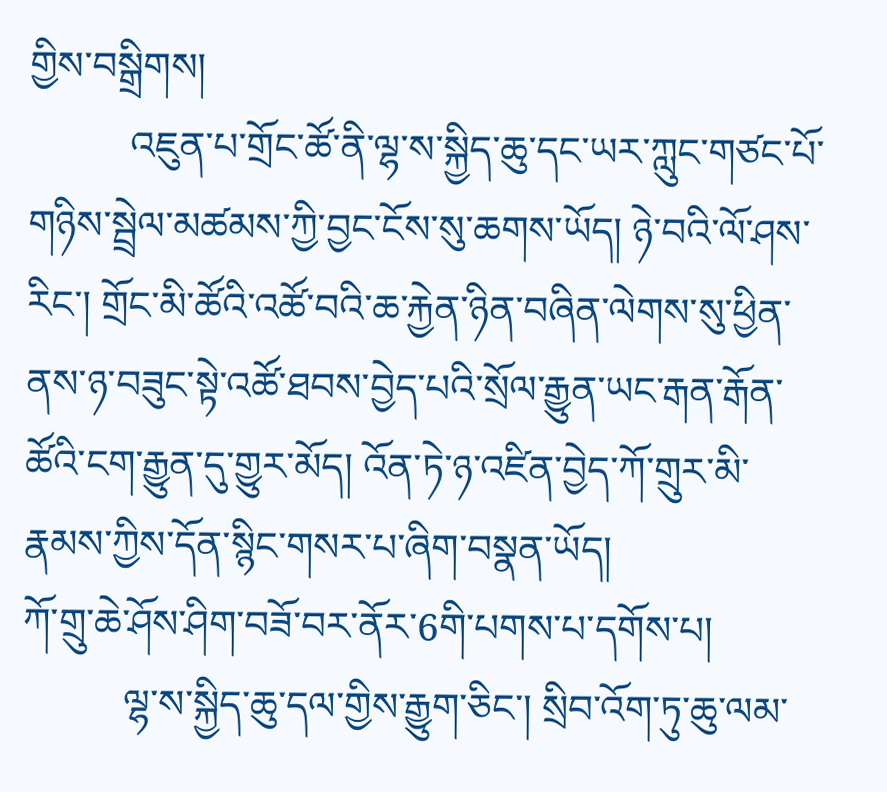གྱིས་བསྒྲིགས།
          འཇུན་པ་གྲོང་ཚོ་ནི་ལྷ་ས་སྐྱིད་ཆུ་དང་ཡར་ཀླུང་གཙང་པོ་གཉིས་སྦྲེལ་མཚམས་ཀྱི་བྱང་ངོས་སུ་ཆགས་ཡོད། ཉེ་བའི་ལོ་ཤས་རིང་། གྲོང་མི་ཚོའི་འཚོ་བའི་ཆ་རྐྱེན་ཉིན་བཞིན་ལེགས་སུ་ཕྱིན་ནས་ཉ་བཟུང་སྟེ་འཚོ་ཐབས་བྱེད་པའི་སྲོལ་རྒྱུན་ཡང་རྒན་རྒོན་ཚོའི་ངག་རྒྱུན་དུ་གྱུར་མོད། འོན་ཏེ་ཉ་འཛིན་བྱེད་ཀོ་གྲུར་མི་རྣམས་ཀྱིས་དོན་སྙིང་གསར་པ་ཞིག་བསྣན་ཡོད།
ཀོ་གྲུ་ཆེ་ཤོས་ཤིག་བཟོ་བར་ནོར་6གི་པགས་པ་དགོས་པ།
          ལྷ་ས་སྐྱིད་ཆུ་དལ་གྱིས་རྒྱུག་ཅིང་། སྲིབ་འོག་ཏུ་ཆུ་ལམ་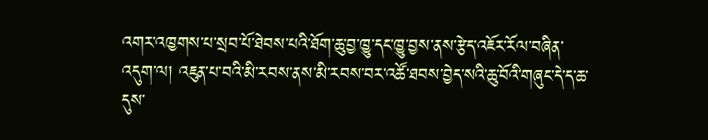འགར་འཁྱགས་པ་སྲབ་པོ་ཐེབས་པའི་ཐོག་ཆུ་བྱ་ཁྱུ་དང་ཁྱུ་བྱས་ནས་རྩེད་འཇོར་རོལ་བཞིན་འདུག་ལ། འཇུན་པ་བའི་མི་རབས་ནས་མི་རབས་བར་འཚོ་ཐབས་བྱེད་སའི་ཆུ་བོའི་གཞུང་དེ་ད་ཆ་དུས་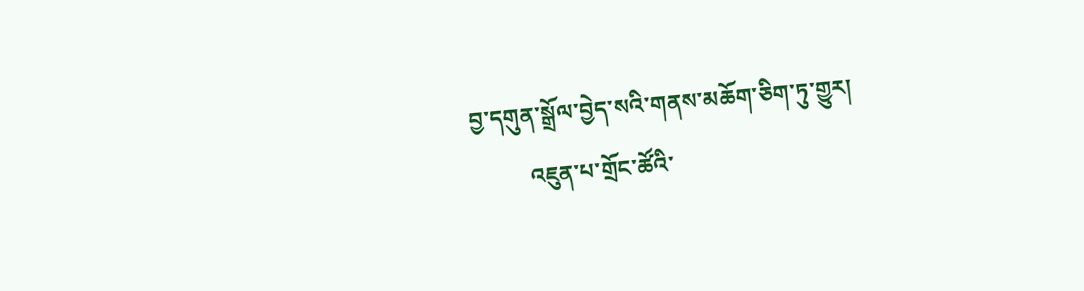བྱ་དགུན་སྒྲོལ་བྱེད་སའི་གནས་མཆོག་ཅིག་ཏུ་གྱུར།
          འཇུན་པ་གྲོང་ཚོའི་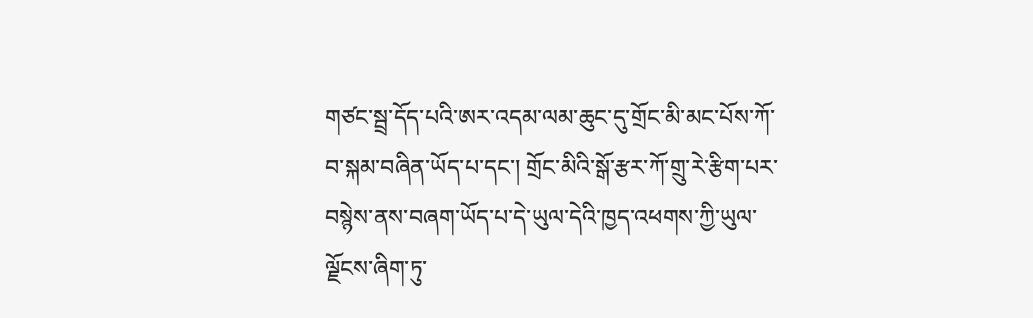གཙང་སྦྲ་དོད་པའི་ཨར་འདམ་ལམ་ཆུང་དུ་གྲོང་མི་མང་པོས་ཀོ་བ་སྐམ་བཞིན་ཡོད་པ་དང་། གྲོང་མིའི་སྒོ་རྩར་ཀོ་གྲུ་རེ་རྩིག་པར་བསྙེས་ནས་བཞག་ཡོད་པ་དེ་ཡུལ་དེའི་ཁྱད་འཕགས་ཀྱི་ཡུལ་ལྗོངས་ཞིག་ཏུ་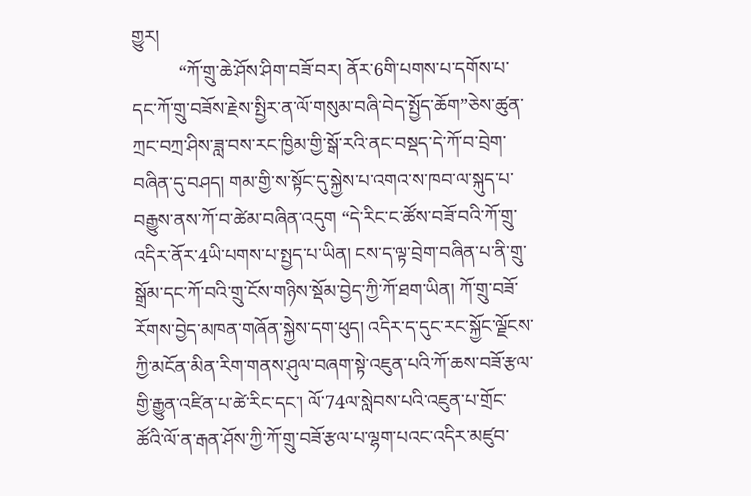གྱུར།
          “ཀོ་གྲུ་ཆེ་ཤོས་ཤིག་བཟོ་བར། ནོར་6གི་པགས་པ་དགོས་པ་དང་ཀོ་གྲུ་བཟོས་རྗེས་སྤྱིར་ན་ལོ་གསུམ་བཞི་བེད་སྤྱོད་ཆོག”ཅེས་ཚུན་ཀྲང་བཀྲ་ཤིས་ཟླ་བས་རང་ཁྱིམ་གྱི་སྒོ་རའི་ནང་བསྡད་དེ་ཀོ་བ་བྲེག་བཞིན་དུ་བཤད། གམ་གྱི་ས་སྟོང་དུ་སྐྱེས་པ་འགའ་ས་ཁབ་ལ་སྐུད་པ་བརྒྱུས་ནས་ཀོ་བ་ཚེམ་བཞིན་འདུག “དེ་རིང་ང་ཚོས་བཟོ་བའི་ཀོ་གྲུ་འདིར་ནོར་4ཡི་པགས་པ་སྤྱད་པ་ཡིན། ངས་ད་ལྟ་བྲེག་བཞིན་པ་ནི་གྲུ་སྒྲོམ་དང་ཀོ་བའི་གྲུ་ངོས་གཉིས་སྡོམ་བྱེད་ཀྱི་ཀོ་ཐག་ཡིན། ཀོ་གྲུ་བཟོ་རོགས་བྱེད་མཁན་གཞོན་སྐྱེས་དག་ཕུད། འདིར་ད་དུང་རང་སྐྱོང་ལྗོངས་ཀྱི་མངོན་མིན་རིག་གནས་ཤུལ་བཞག་སྟེ་འཇུན་པའི་ཀོ་ཆས་བཟོ་རྩལ་གྱི་རྒྱུན་འཛིན་པ་ཚེ་རིང་དང་། ལོ་74ལ་སླེབས་པའི་འཇུན་པ་གྲོང་ཚོའི་ལོ་ན་རྒན་ཤོས་ཀྱི་ཀོ་གྲུ་བཟོ་རྩལ་པ་ལྷག་པའང་འདིར་མཛུབ་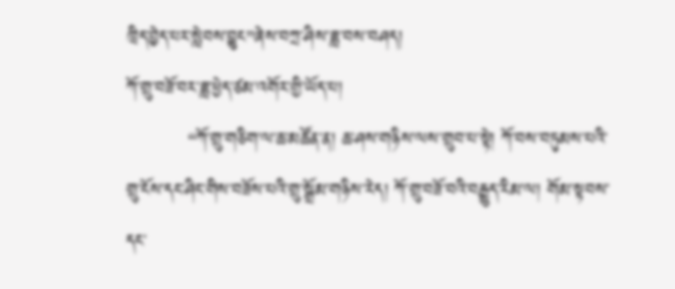ཁྲིད་བྱེད་པར་སླེབས་བྱུང”ཞེས་བཀྲ་ཤིས་ཟླ་བས་བཤད།
ཀོ་གྲུ་བཟོ་བར་ཟླ་ཕྱེད་ཙམ་འགོར་གྱི་ཡོད་པ།
          “ཀོ་གྲུ་གཅིག་ལ་ཆ་མཚོན་ན། ཆ་ཤས་གཉིས་ལས་གྲུབ་པ་སྟེ། ཀོ་བས་བཏུམས་པའི་གྲུ་ངོས་དང་ཤིང་གིས་བཟོས་པའི་གྲུ་སྒྲོམ་གཉིས་རེད། ཀོ་གྲུ་བཟོ་བའི་བརྒྱུད་རིམ་ལ། གོམ་སྟབས་དང་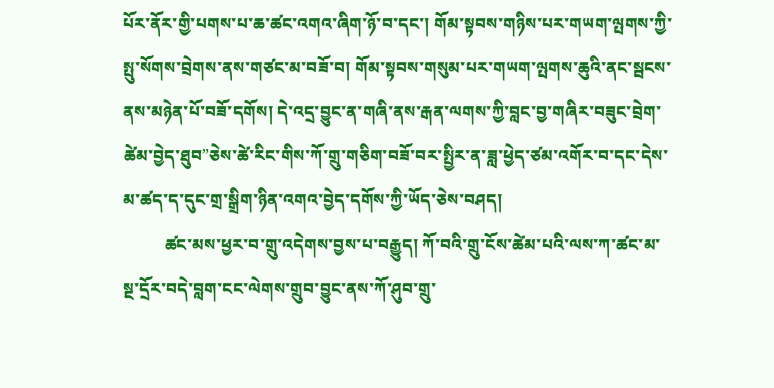པོར་ནོར་གྱི་པགས་པ་ཆ་ཚང་འགའ་ཞིག་ཉོ་བ་དང་། གོམ་སྟབས་གཉིས་པར་གཡག་ལྤགས་ཀྱི་སྤུ་སོགས་བྲེགས་ནས་གཙང་མ་བཟོ་བ། གོམ་སྟབས་གསུམ་པར་གཡག་ལྤགས་ཆུའི་ནང་སྦངས་ནས་མཉེན་པོ་བཟོ་དགོས། དེ་འདྲ་བྱུང་ན་གཞི་ནས་རྒན་ལགས་ཀྱི་བླང་བྱ་གཞིར་བཟུང་བྲེག་ཚེམ་བྱེད་ཐུབ”ཅེས་ཚེ་རིང་གིས་ཀོ་གྲུ་གཅིག་བཟོ་བར་སྤྱིར་ན་ཟླ་ཕྱེད་ཙམ་འགོར་བ་དང་དེས་མ་ཚད་ད་དུང་གྲ་སྒྲིག་ཉིན་འགའ་བྱེད་དགོས་ཀྱི་ཡོད་ཅེས་བཤད།
          ཚང་མས་ཕྱར་བ་གྲུ་འདེགས་བྱས་པ་བརྒྱུད། ཀོ་བའི་གྲུ་ངོས་ཚེམ་པའི་ལས་ཀ་ཚང་མ་སྔ་དྲོར་བདེ་བླག་ངང་ལེགས་གྲུབ་བྱུང་ནས་ཀོ་ཤུབ་གྲུ་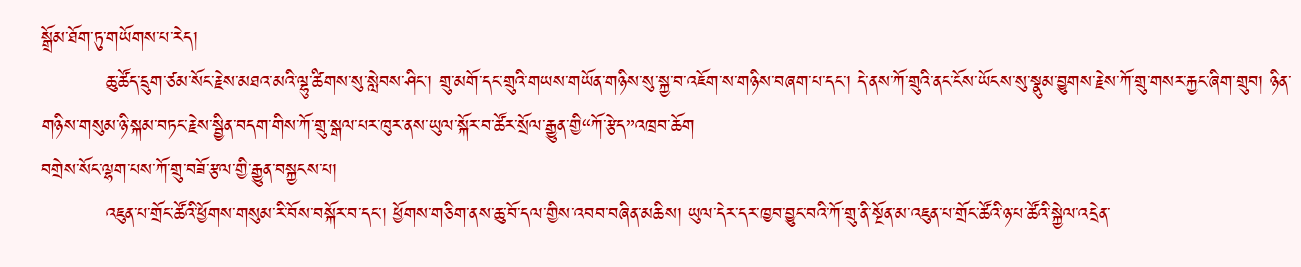སྒྲོམ་ཐོག་ཏུ་གཡོགས་པ་རེད།
          ཆུ་ཚོད་དྲུག་ཙམ་སོང་རྗེས་མཐའ་མའི་ལྷུ་ཚིགས་སུ་སླེབས་ཤིང་། གྲུ་མགོ་དང་གྲུའི་གཡས་གཡོན་གཉིས་སུ་སྐྱ་བ་འཇོག་ས་གཉིས་བཞག་པ་དང་། དེ་ནས་ཀོ་གྲུའི་ནང་ངོས་ཡོངས་སུ་སྣུམ་བྱུགས་རྗེས་ཀོ་གྲུ་གསར་རྐྱང་ཞིག་གྲུབ། ཉིན་གཉིས་གསུམ་ཉི་སྐམ་བཏང་རྗེས་སྦྱིན་བདག་གིས་ཀོ་གྲུ་སྒལ་པར་ཁུར་ནས་ཡུལ་སྐོར་བ་ཚོར་སྲོལ་རྒྱུན་གྱི“ཀོ་རྩེད”འཁྲབ་ཆོག
བགྲེས་སོང་ལྷག་པས་ཀོ་གྲུ་བཟོ་རྩལ་གྱི་རྒྱུན་བསྐྱངས་པ།
          འཇུན་པ་གྲོང་ཚོའི་ཕྱོགས་གསུམ་རི་བོས་བསྐོར་བ་དང་། ཕྱོགས་གཅིག་ནས་ཆུ་བོ་དལ་གྱིས་འབབ་བཞིན་མཆིས། ཡུལ་དེར་དར་ཁྱབ་བྱུང་བའི་ཀོ་གྲུ་ནི་སྔོན་མ་འཇུན་པ་གྲོང་ཚོའི་ཉ་པ་ཚོའི་སྐྱེལ་འདྲེན་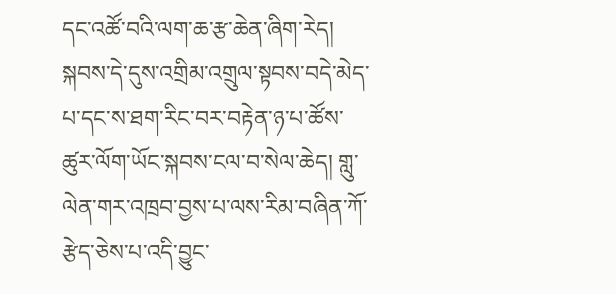དང་འཚོ་བའི་ལག་ཆ་རྩ་ཆེན་ཞིག་རེད། སྐབས་དེ་དུས་འགྲིམ་འགྲུལ་སྟབས་བདེ་མེད་པ་དང་ས་ཐག་རིང་བར་བརྟེན་ཉ་པ་ཚོས་ཚུར་ལོག་ཡོང་སྐབས་ངལ་བ་སེལ་ཆེད། གླུ་ལེན་གར་འཁྲབ་བྱས་པ་ལས་རིམ་བཞིན་ཀོ་རྩེད་ཅེས་པ་འདི་བྱུང་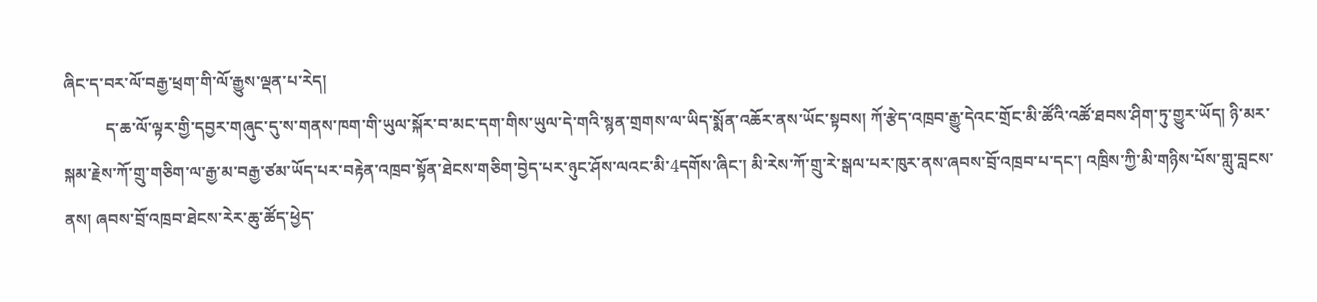ཞིང་ད་བར་ལོ་བརྒྱ་ཕྲག་གི་ལོ་རྒྱུས་ལྡན་པ་རེད།
          ད་ཆ་ལོ་ལྟར་གྱི་དབྱར་གཞུང་དུ་ས་གནས་ཁག་གི་ཡུལ་སྐོར་བ་མང་དག་གིས་ཡུལ་དེ་གའི་སྙན་གྲགས་ལ་ཡིད་སྨོན་འཆོར་ནས་ཡོང་སྟབས། ཀོ་རྩེད་འཁྲབ་རྒྱུ་དེའང་གྲོང་མི་ཚོའི་འཚོ་ཐབས་ཤིག་ཏུ་གྱུར་ཡོད། ཉི་མར་སྐམ་རྗེས་ཀོ་གྲུ་གཅིག་ལ་རྒྱ་མ་བརྒྱ་ཙམ་ཡོད་པར་བརྟེན་འཁྲབ་སྟོན་ཐེངས་གཅིག་བྱེད་པར་ཉུང་ཤོས་ལའང་མི་4དགོས་ཞིང་། མི་རེས་ཀོ་གྲུ་རེ་སྒལ་པར་ཁུར་ནས་ཞབས་བྲོ་འཁྲབ་པ་དང་། འཁྲིས་ཀྱི་མི་གཉིས་པོས་གླུ་བླངས་ནས། ཞབས་བྲོ་འཁྲབ་ཐེངས་རེར་ཆུ་ཚོད་ཕྱེད་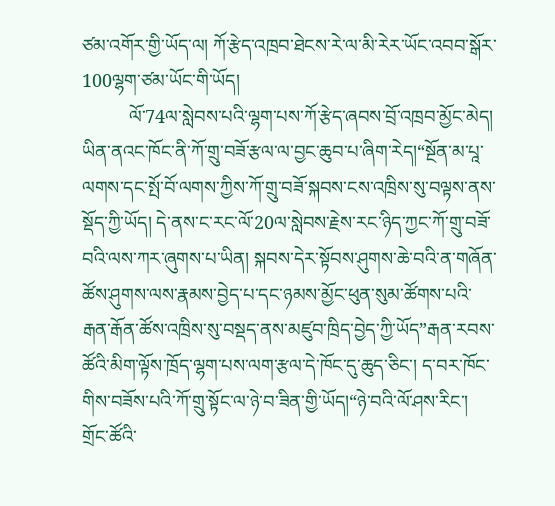ཙམ་འགོར་གྱི་ཡོད་ལ། ཀོ་རྩེད་འཁྲབ་ཐེངས་རེ་ལ་མི་རེར་ཡོང་འབབ་སྒོར་100ལྷག་ཙམ་ཡོང་གི་ཡོད།
          ལོ་74ལ་སླེབས་པའི་ལྷག་པས་ཀོ་རྩེད་ཞབས་བྲོ་འཁྲབ་མྱོང་མེད། ཡིན་ནའང་ཁོང་ནི་ཀོ་གྲུ་བཟོ་རྩལ་ལ་བྱང་ཆུབ་པ་ཞིག་རེད།“སྔོན་མ་པཱ་ལགས་དང་སྤོ་བོ་ལགས་ཀྱིས་ཀོ་གྲུ་བཟོ་སྐབས་ངས་འཁྲིས་སུ་བལྟས་ནས་སྡོད་ཀྱི་ཡོད། དེ་ནས་ང་རང་ལོ་20ལ་སླེབས་རྗེས་རང་ཉིད་ཀྱང་ཀོ་གྲུ་བཟོ་བའི་ལས་ཀར་ཞུགས་པ་ཡིན། སྐབས་དེར་སྟོབས་ཤུགས་ཆེ་བའི་ན་གཞོན་ཚོས་ཤུགས་ལས་རྣམས་བྱེད་པ་དང་ཉམས་མྱོང་ཕུན་སུམ་ཚོགས་པའི་རྒན་རྒོན་ཚོས་འཁྲིས་སུ་བསྡད་ནས་མཛུབ་ཁྲིད་བྱེད་ཀྱི་ཡོད”རྒན་རབས་ཚོའི་མིག་ལྟོས་ཁྲོད་ལྷག་པས་ལག་རྩལ་དེ་ཁོང་དུ་ཆུད་ཅིང་། ད་བར་ཁོང་གིས་བཟོས་པའི་ཀོ་གྲུ་སྟོང་ལ་ཉེ་བ་ཟིན་གྱི་ཡོད།“ཉེ་བའི་ལོ་ཤས་རིང་། གྲོང་ཚོའི་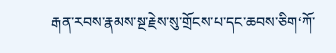རྒན་རབས་རྣམས་སྔ་རྗེས་སུ་གྲོངས་པ་དང་ཆབས་ཅིག‘ཀོ་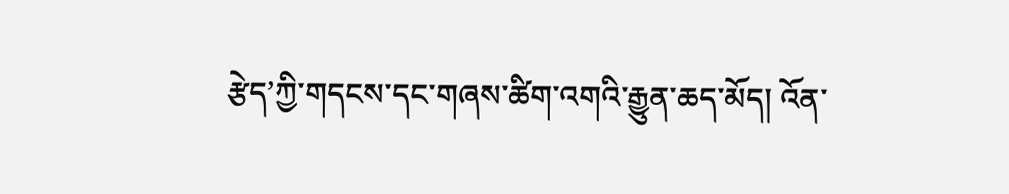རྩེད’ཀྱི་གདངས་དང་གཞས་ཚིག་འགའི་རྒྱུན་ཆད་མོད། འོན་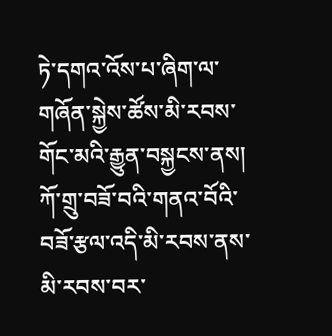ཏེ་དགའ་འོས་པ་ཞིག་ལ་གཞོན་སྐྱེས་ཚོས་མི་རབས་གོང་མའི་རྒྱུན་བསྐྱངས་ནས། ཀོ་གྲུ་བཟོ་བའི་གནའ་བོའི་བཟོ་རྩལ་འདི་མི་རབས་ནས་མི་རབས་བར་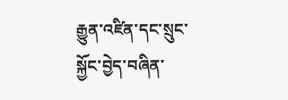རྒྱུན་འཛིན་དང་སྲུང་སྐྱོང་བྱེད་བཞིན་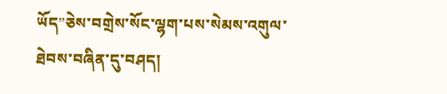ཡོད”ཅེས་བགྲེས་སོང་ལྷག་པས་སེམས་འགུལ་ཐེབས་བཞིན་དུ་བཤད།